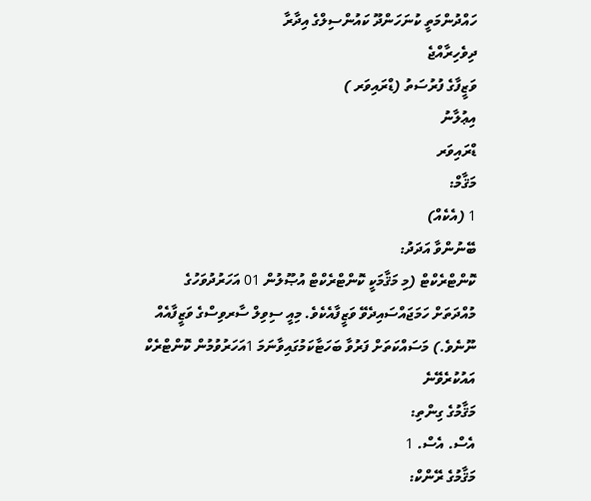ހައްދުންމަތީ ކުނަހަންދޫ ކައުންސިލްގެ އިދާރާ
ދިވެހިރާއްޖެ
ވަޒީފާގެ ފުރުސަތު (ޑްރައިވަރ )
އިޢުލާނު
ޑްރައިވަރ
މަޤާމް:
1 (އެކެއް)
ބޭނުންވާ އަދަދު:
ކޮންޓްރެކްޓް (މި މަޤާމަކީ ކޮންޓްރެކްޓް އުޞޫލުން 01 އަހަރުދުވަހުގެ މުއްދަތަށް ހަމަޖައްސައިދެވޭ ވަޒީފާއެކެވެ. މިއީ ސިވިލް ސާރވިސްގެ ވަޒީފާއެއް ނޫނެވެ.) މަސައްކަތަށް ފަރުވާ ބަހަޓާކަމުގައިވާނަމަ 1އަހަރުވުމުން ކޮންޓްރެކް އައުކުރެވޭނެ
މަޤާމުގެ ގިންތި:
އެސް. އެސް. 1
މަޤާމުގެ ރޭންކް: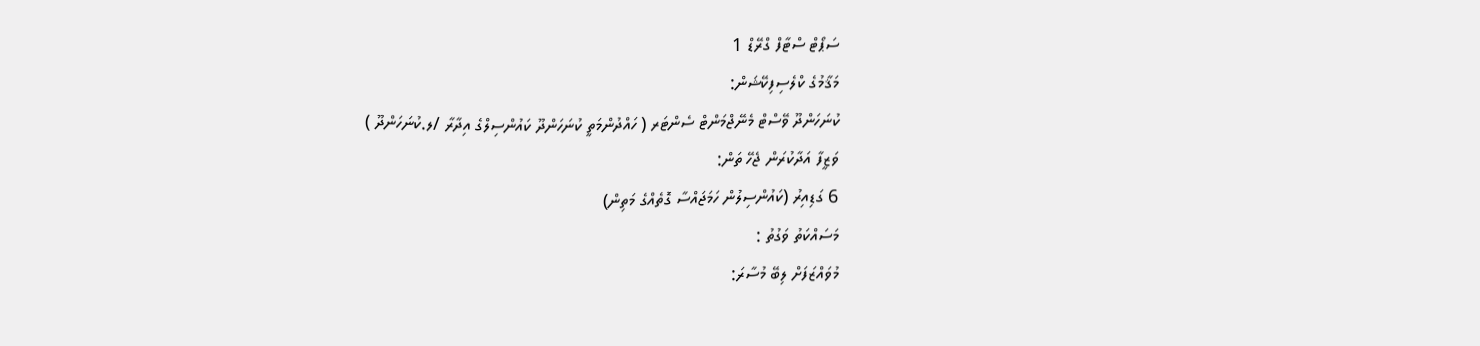ސަޕޯޓް ސްޓާފް ގްރޭޑް 1
މަޤާމުގެ ކްލެސިފިކޭޝަން:
ކުނަހަންދޫ ވޭސްޓް މެނޭޖްމަންޓް ސެންޓަރ ( ހައްދުންމަތީ ކުނަހަންދޫ ކައުންސިލްގެ އިދާރާ /ލ.ކުނަހަންދޫ )
ވަޒީފާ އަދާކުރަން ޖެހޭ ތަން:
6 ގަޑިއިރު (ކައުންސިލުން ހަމަޖައްސާ ގޮތެއްގެ މަތިން)
މަސައްކަތު ވަގުތު :
މުވައްޒަފަށް ލިބޭ މުސާރަ: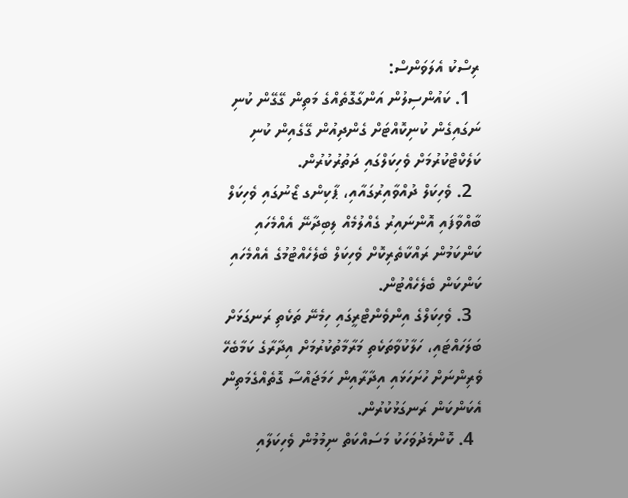ރިސްކު އެލަވަންސް:
  1. ކައުންސިލުން އަންގާގޮތެއްގެ މަތިން ގޭގޭން ކުނި ނަގައިގެން ކުނިކޮއްޓަށް ގެންދިއުން ގޭގެއިން ކުނި ކަލެކްޓްކުރުމަށް ވެހިކަލްގައި ދަތުރުކުރުން.
  2. ވެހިކަލް ދުއްވާއިރުގައާއި، ޕާކިންގ ޒޯނުގައި ވެހިކަލް ބާއްވާފައި އޮންނައިރު ގެއްލުމެއް ލިބިދާނޭ އެއްމެހައި ކަންކަމުން ރައްކާތެރިކޮށް ވެހިކަލް ބެލެހެއްޓުމުގެ އެއްމެހައި ކަންކަން ބެލެހެއްޓުން.
  3. ވެހިކަލްގެ އިންވެންޓްރީގައި ހިމެނޭ ތަކެތި ރަނގަޅަށް ބަލަހައްޓައި، ހަލާކުވާތަކެތި މަރާމާތުކުރުމަށް އިދާރާގެ ކަމާބެހޭ ވެރިންނަށް ހުށަހަޅައި އިދާރާއިން ހަމަޖައްސާ ގޮތެއްގެމަތިން އެކަންކަން ރަނގަޅުކުރުން.
  4. ކޮންމެދުވަހަކު މަސައްކަތް ނިމުމުން ވެހިކަލާއި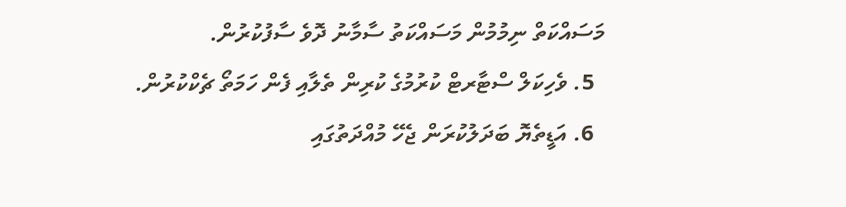މަސައްކަތް ނިމުމުން މަސައްކަތު ސާމާނު ދޮވެ ސާފުކުރުން.
  5. ވެހިކަލް ސްޓާރޓް ކުރުމުގެ ކުރިން ތެލާއި ފެން ހަމަތޯ ޗެކްކުރުން.
  6. އަޑީތެޔޮ ބަދަލުކުރަން ޖެހޭ މުއްދަތުގައި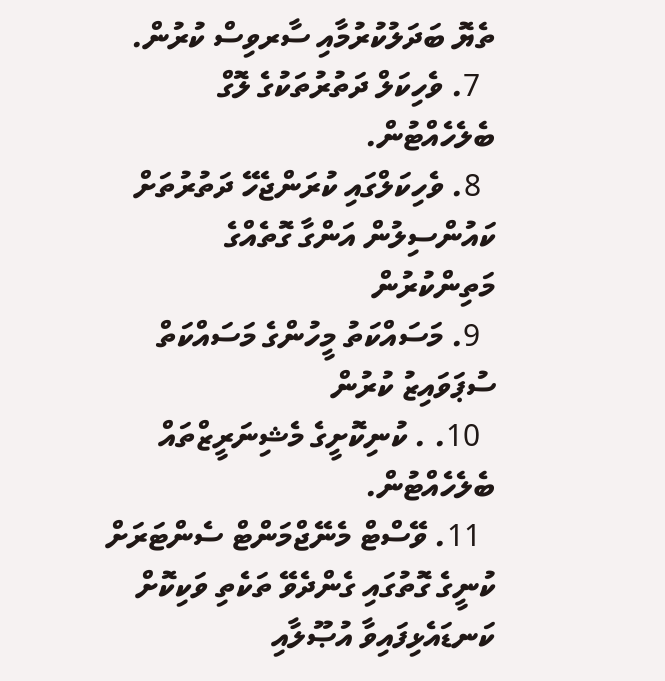ތެޔޮ ބަދަލުކުރުމާއި ސާރވިސް ކުރުން.
  7. ވެހިކަލް ދަތުރުތަކުގެ ލޮގް ބެލެހެއްޓުން.
  8. ވެހިކަލްގައި ކުރަންޖެހޭ ދަތުރުތަށް ކައުންސިލުން އަންގާ ގޮތެއްގެ މަތިންކުރުން
  9. މަސައްކަތު މީހުންގެ މަސައްކަތް ސުޕަވައިޒު ކުރުން
  10. . ކުނިކޮށީގެ މެޝިނަރީޒްތައް ބެލެހެއްޓުން.
  11. ވޭސްޓް މެނޭޖްމަންޓް ސެންޓަރަށް ކުނީގެ ގޮތުގައި ގެންދެވޭ ތަކެތި ވަކިކޮށް ކަނޑައެޅިފައިވާ އުޞޫލާއި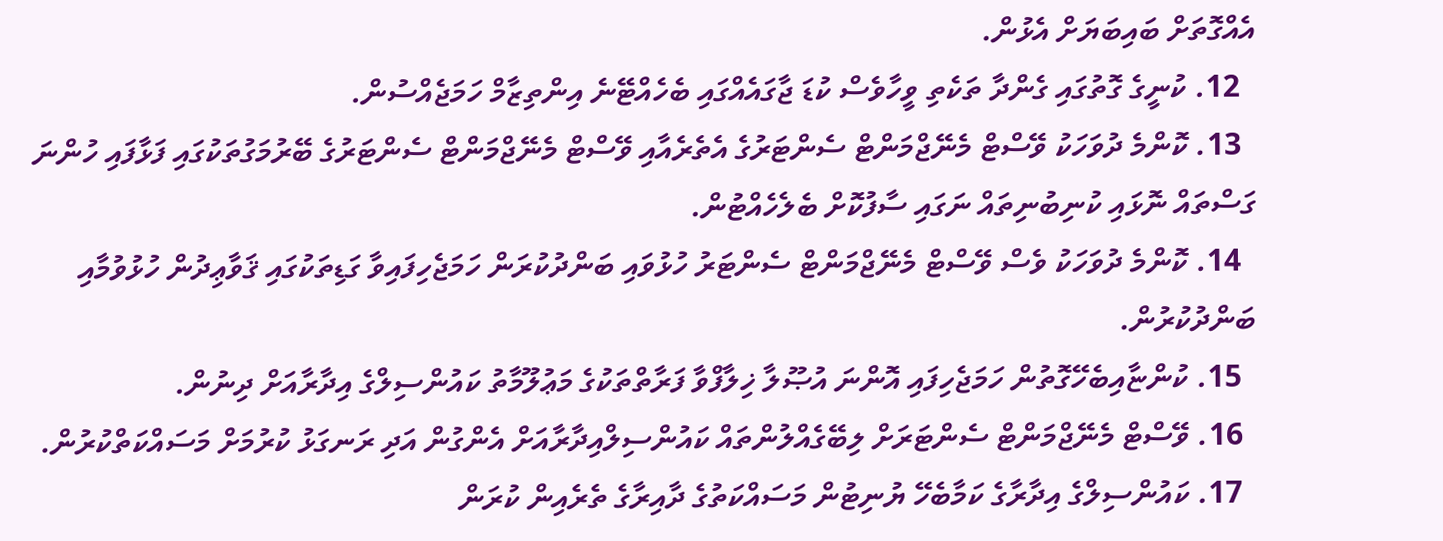އެއްގޮތަށް ބައިބަޔަށް އެޅުން.
  12. ކުނީގެ ގޮތުގައި ގެންދާ ތަކެތި ވީހާވެސް ކުޑަ ޖާގައެއްގައި ބެހެއްޓޭނެ އިންތިޒާމް ހަމަޖެއްސުން.
  13. ކޮންމެ ދުވަހަކު ވޭސްޓް މެނޭޖްމަންޓް ސެންޓަރުގެ އެތެރެއާއި ވޭސްޓް މެނޭޖްމަންޓް ސެންޓަރުގެ ބޭރުމަގުތަކުގައި ފަޅާފައި ހުންނަ ގަސްތައް ނޮޅައި ކުނިބުނިތައް ނަގައި ސާފުކޮށް ބެލެހެއްޓުން.
  14. ކޮންމެ ދުވަހަކު ވެސް ވޭސްޓް މެނޭޖްމަންޓް ސެންޓަރު ހުޅުވައި ބަންދުކުރަން ހަމަޖެހިފައިވާ ގަޑިތަކުގައި ޤަވާޢިދުން ހުޅުވުމާއި ބަންދުކުރުން.
  15. ކުންޏާއިބެހޭގޮތުން ހަމަޖެހިފައި އޮންނަ އުޞޫލާ ޚިލާފްވާ ފަރާތްތަކުގެ މަޢުލޫމާތު ކައުންސިލްގެ އިދާރާއަށް ދިނުން.
  16. ވޭސްޓް މެނޭޖްމަންޓް ސެންޓަރަށް ލިބޭގެއްލުންތައް ކައުންސިލްއިދާރާއަށް އެންގުން އަދި ރަނގަޅު ކުރުމަށް މަސައްކަތްކުރުން.
  17. ކައުންސިލްގެ އިދާރާގެ ކަމާބެހޭ ޔުނިޓުން މަސައްކަތުގެ ދާއިރާގެ ތެރެއިން ކުރަން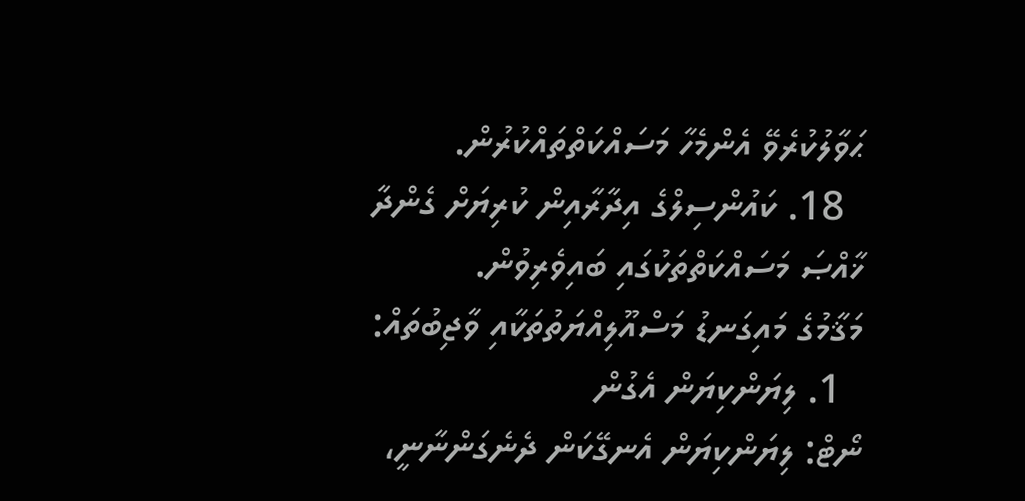ޙަވާލުކުރެވޭ އެންމެހާ މަސައްކަތްތައްކުރުން.
  18. ކައުންސިލްގެ އިދާރާއިން ކުރިޔަށް ގެންދާ ޚާއްޞަ މަސައްކަތްތަކުގައި ބައިވެރިވުން.
މަޤާމުގެ މައިގަނޑު މަސްއޫލިއްޔަތުތަކާއި ވާޖިބުތައް:
  1. ލިޔަންކިޔަން އެގުން
ނޯޓް: ލިޔަންކިޔަން އެނގޭކަން ދެނެގަންނާނީ،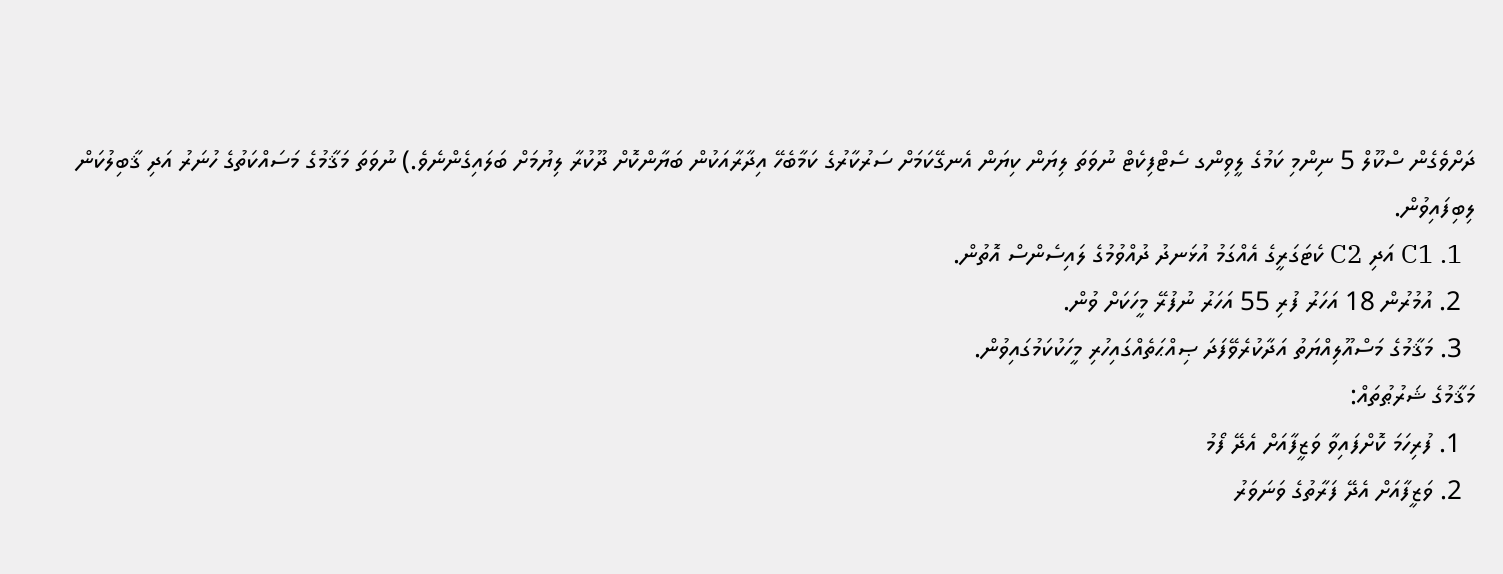ދަށްވެގެން ސްކޫލް 5 ނިންމި ކަމުގެ ލީވިންގ ސެޓްފިކެޓް ނުވަތަ ލިޔަން ކިޔަން އެނގޭކަމަށް ސަރުކާރުގެ ކަމާބެހޭ އިދާރާއަކުން ބަޔާންކޮށް ދޫކުރާ ލިޔުމަށް ބަލައިގެންނެވެ.) ނުވަތަ މަޤާމުގެ މަސައްކަތުގެ ހުނަރު އަދި ޤާބިލުކަން ލިބިފައިވުން.
  1. C1 އަދި C2 ކެޓަގަރީގެ އެއްގަމު އުޅަނދު ދުއްވުމުގެ ލައިސެންސް އޮތުން.
  2. އުމުރުން 18 އަހަރު ފުރި 55 އަހަރު ނުފުރޭ މީހަކަށް ވުން.
  3. މަޤާމުގެ މަސްއޫލިއްޔަތު އަދާކުރެވޭފަދަ ޞިއްޙަތެއްގައިހުރި މީހަކުކަމުގައިވުން.
މަޤާމުގެ ޝަރުޠުތައް:
  1. ފުރިހަމަ ކޮށްފައިވާ ވަޒީފާއަށް އެދޭ ފޯމު
  2. ވަޒީފާއަށް އެދޭ ފަރާތުގެ ވަނަވަރު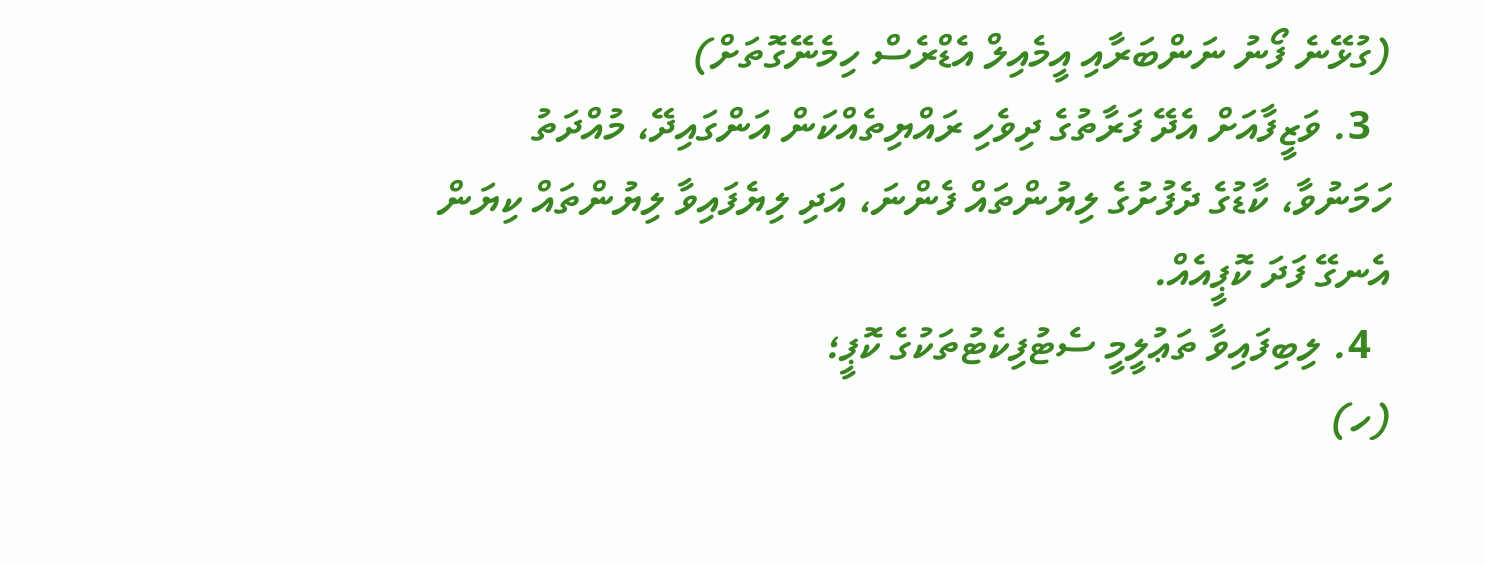(ގުޅޭނެ ފޯނު ނަންބަރާއި އީމެއިލް އެޑްރެސް ހިމެނޭގޮތަށް)
  3. ވަޒީފާއަށް އެދޭ ފަރާތުގެ ދިވެހި ރައްޔިތެއްކަން އަންގައިދޭ، މުއްދަތު ހަމަނުވާ، ކާޑުގެ ދެފުށުގެ ލިޔުންތައް ފެންނަ، އަދި ލިޔެފައިވާ ލިޔުންތައް ކިޔަން އެނގޭ ފަދަ ކޮޕީއެއް.
  4. ލިބިފައިވާ ތަޢުލީމީ ސެޓުފިކެޓުތަކުގެ ކޮޕީ؛
(ހ)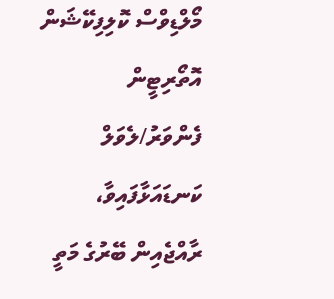މޯލްޑިވްސް ކޮލިފިކޭޝަން އޮތޯރިޓީން ފެންވަރު/ލެވަލް ކަނޑައަޅާފައިވާ، ރާއްޖެއިން ބޭރުގެ މަތީ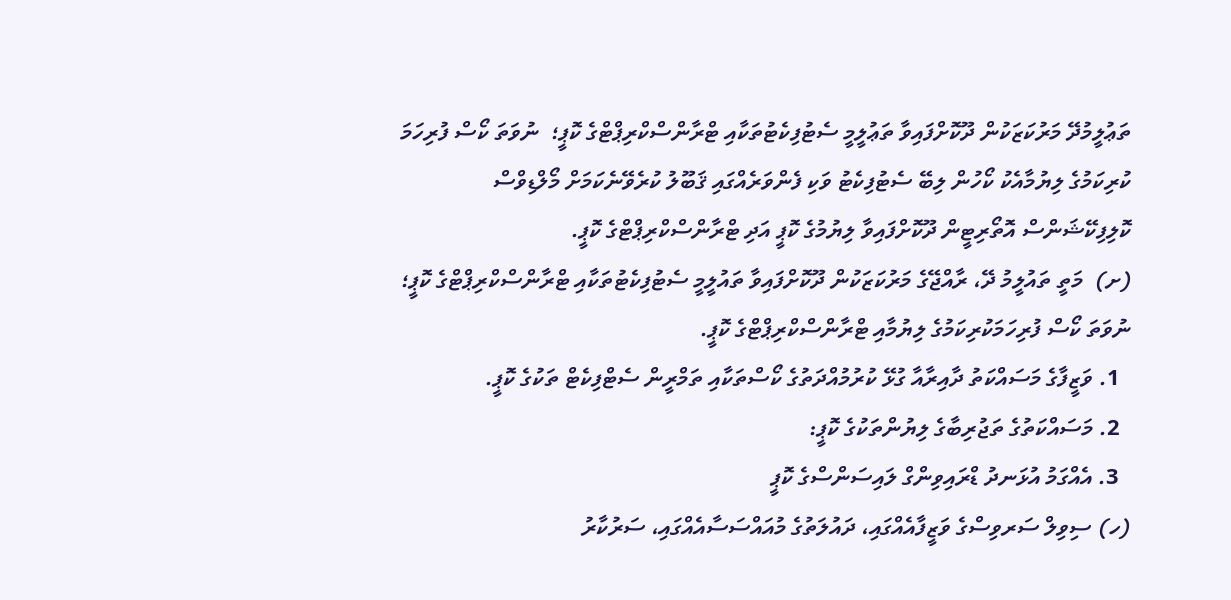ތަޢުލީމުދޭ މަރުކަޒަކުން ދޫކޮށްފައިވާ ތަޢުލީމީ ސެޓުފިކެޓުތަކާއި ޓްރާންސްކްރިޕްޓްގެ ކޮޕީ؛  ނުވަތަ ކޯސް ފުރިހަމަ ކުރިކަމުގެ ލިޔުމާއެކު ކޯހުން ލިބޭ ސެޓުފިކެޓު ވަކި ފެންވަރެއްގައި ޤަބޫލު ކުރެވޭނެކަމަށް މޯލްޑިވްސް ކޮލިފިކޭޝަންސް އޮތޯރިޓީން ދޫކޮށްފައިވާ ލިޔުމުގެ ކޮޕީ އަދި ޓްރާންސްކްރިޕްޓްގެ ކޮޕީ.
(ށ)  މަތީ ތައުލީމު ދޭ، ރާއްޖޭގެ މަރުކަޒަކުން ދޫކޮށްފައިވާ ތައުލީމީ ސެޓުފިކެޓުތަކާއި ޓްރާންސްކްރިޕްޓްގެ ކޮޕީ؛ ނުވަތަ ކޯސް ފުރިހަމަކުރިކަމުގެ ލިޔުމާއި ޓްރާންސްކްރިޕްޓްގެ ކޮޕީ.
  1. ވަޒީފާގެ މަސައްކަތު ދާއިރާއާ ގުޅޭ ކުރުމުއްދަތުގެ ކޯސްތަކާއި ތަމްރީން ސެޓްފިކެޓް ތަކުގެ ކޮޕީ.
  2. މަސައްކަތުގެ ތަޖުރިބާގެ ލިޔުންތަކުގެ ކޮޕީ:
  3. އެއްގަމު އުޅަނދު ޑްރައިވިންގް ލައިސަންސްގެ ކޮޕީ
(ހ) ސިވިލް ސަރވިސްގެ ވަޒީފާއެއްގައި، ދައުލަތުގެ މުއައްސަސާއެއްގައި، ސަރުކާރު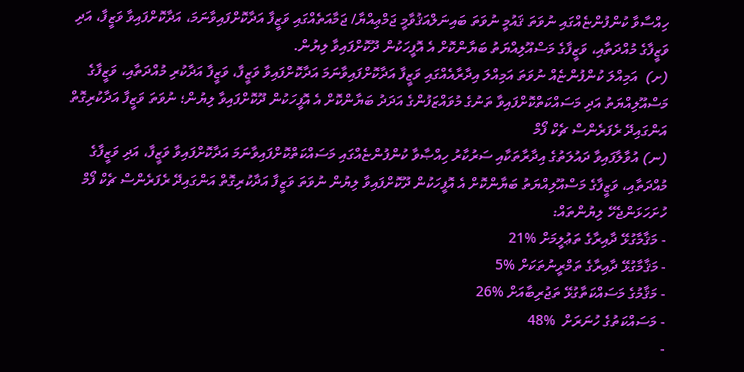ހިއްސާވާ ކުންފުންޏެއްގައި ނުވަތަ ޤައުމީ ނުވަތަ ބައިނަލްއަޤުވާމީ ޖަމްޢިއްޔާ/ ޖަމާއަތެއްގައި ވަޒީފާ އަދާކޮށްފައިވާނަމަ، އަދާކޮށްފައިވާ ވަޒީފާ، އަދި ވަޒީފާގެ މުއްދަތާއި، ވަޒީފާގެ މަސްއޫލިއްޔަތު ބަޔާންކޮށް އެ އޮފީހަކުން ދޫކޮށްފައިވާ ލިޔުން.
(ށ)  އަމިއްލަ ކުންފުންޏެއް ނުވަތަ އަމިއްލަ އިދާރާއެއްގައި ވަޒީފާ އަދާކޮށްފައިވާނަމަ އަދާކޮށްފައިވާ ވަޒީފާ، ވަޒީފާ އަދާކުރި މުއްދަތާއި، ވަޒީފާގެ މަސްއޫލިއްޔަތު އަދި މަސައްކަތްކޮށްފައިވާ ތަނުގެ މުވައްޒަފުންގެ އަދަދު ބަޔާންކޮށް އެ އޮފީހަކުން ދޫކޮށްފައިވާ ލިޔުން؛ ނުވަތަ ވަޒީފާ އަދާކުރިގޮތް އަންގައިދޭ ރެފަރެންސް ޗެކް ފޯމް
(ނ) އުވާލާފައިވާ ދައުލަތުގެ އިދާރާތަކާއި ސަރުކާރު ހިއްޞާވާ ކުންފުންޏެއްގައި މަސައްކަތްކޮށްފައިވާނަމަ އަދާކޮށްފައިވާ ވަޒީފާ، އަދި ވަޒީފާގެ މުއްދަތާއި، ވަޒީފާގެ މަސްއޫލިއްޔަތު ބަޔާންކޮށް އެ އޮފީހަކުން ދޫކޮށްފައިވާ ލިޔުން ނުވަތަ ވަޒީފާ އަދާކުރިގޮތް އަންގައިދޭ ރެފަރެންސް ޗެކް ފޯމް
ހުށަހަޅަންޖެހޭ ލިޔުންތައް:
- މަޤާމާގުޅޭ ދާއިރާގެ ތަޢުލީމަށް %21
- މަޤާމާގުޅޭ ދާއިރާގެ ތަމްރީނުތަކަށް %5
- މަޤާމުގެ މަސައްކަތާގުޅޭ ތަޖުރިބާއަށް %26
- މަސައްކަތުގެ ހުނަރަށް  %48
-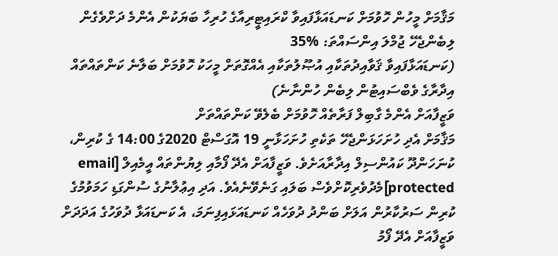މަޤާމަށް މީހުން ހޮވުމަށް ކަނޑައަޅާފައިވާ ކްރައިޓީރިއާގެ ހުރިހާ ބަޔަކުން އެންމެ ދަށްވެގެން ލިބެންޖެހޭ ޖުމްލަ އިންސައްތަ: %35
(ކަނޑައަޅާފައިވާ ޤަވާއިދުތަކާއި އުޞޫލުތަކާއި އެއްގޮތަށް މީހަކު ހޮވުމަށް ބަލާނެ ކަންތައްތައް އިދާރާގެ ވެބްސައިޓުން ލިބެން ހުންނާނެ)
ވަޒީފާއަށް އެންމެ ގާބިލް ފަރާތެއް ހޮވުމަށް ބެލެވޭ ކަންތައްތަށް
މަޤާމަށް އެދި ހުށަހަޅަންޖެހޭ ތަކެތި ހުށަހަޅާނީ 19 އޮގަސްޓް 2020ގެ 14:00 ގެ ކުރިން، ކުނަހަންދޫ ކައުންސިލް އިދާރާއަށެވެ. ވަޒީފާއަށް އެދޭ ފޯމާއި ލިޔުންތައް އީމެއިލް [email protected]މެދުވެރިކޮށްވެސް ބަލައި ގަނެވޭނެއެވެ. އަދި އިޢުލާނުގެ ސުންގަޑި ހަމަވުމުގެ  ކުރިން ސަރުކާރުން އަލަށް ބަންދު ދުވަހެއް ކަނޑައަޅައިފިނަމަ، އެ ކަނޑައަޅާ ދުވަހުގެ އަދަދަށް ވަޒީފާއަށް އެދޭ ފޯމު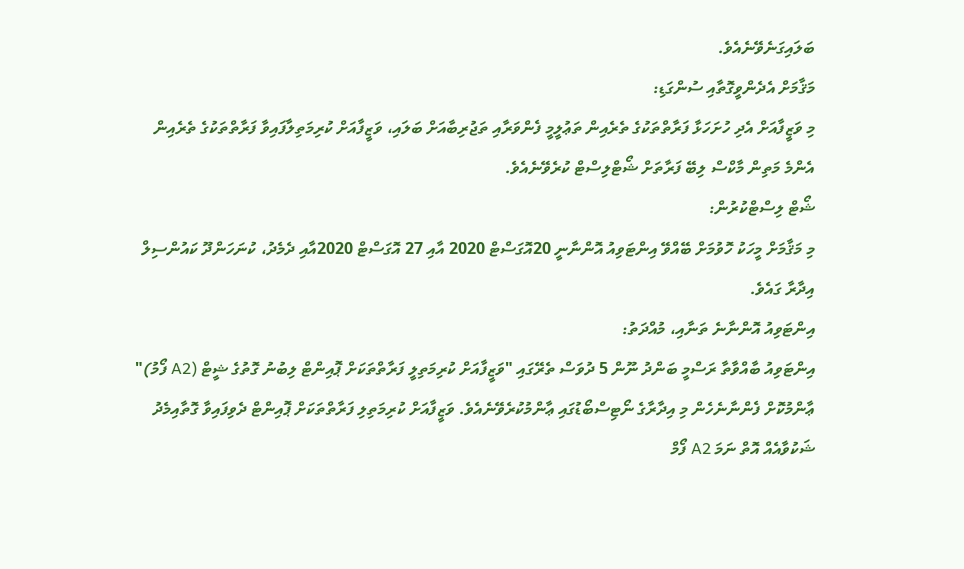ބަލައިގަނެވޭނެއެވެ.
މަޤާމަށް އެދެންވީގޮތާއި ސުންގަޑި:
މި ވަޒީފާއަށް އެދި ހުށަހަޅާ ފަރާތްތަކުގެ ތެރެއިން ތަޢުލީމީ ފެންވަރާއި ތަޖުރިބާއަށް ބަލައި، ވަޒީފާއަށް ކުރިމަތިލާފައިވާ ފަރާތްތަކުގެ ތެރެއިން އެންމެ މަތިން މާކްސް ލިބޭ ފަރާތަށް ޝޯޓްލިސްޓް ކުރެވޭނެއެވެ.
ޝޯޓް ލިސްޓްކުރުން:
މި މަޤާމަށް މީހަކު ހޮވުމަށް ބޭއްވޭ އިންޓަވިއު އޮންނާނީ 20އޮގަސްޓް 2020 އާއި 27 އޮގަސްޓް 2020އާއި ދެމެދު، ކުނަހަންދޫ ކައުންސިލް އިދާރާ ގައެވެ.
އިންޓަވިއު އޮންނާނެ ތަނާއި، މުއްދަތު:
އިންޓަވިއު ބާއްވާތާ ރަސްމީ ބަންދު ނޫން 5 ދުވަސް ތެރޭގައި "ވަޒީފާއަށް ކުރިމަތިލީ ފަރާތްތަކަށް ޕޮއިންޓް ލިބުނު ގޮތުގެ ޝީޓް (A2 ފޯމު)" ޢާންމުކޮށް ފެންނާނެހެން މި އިދާރާގެ ނޯޓިސްބޯޑުގައި ޢާންމުކުރެވޭނެއެވެ. ވަޒީފާއަށް ކުރިމަތިލި ފަރާތްތަކަށް ޕޮއިންޓް ދެވިފައިވާ ގޮތާއިމެދު ޝަކުވާއެއް އޮތް ނަމަ A2 ފޯމް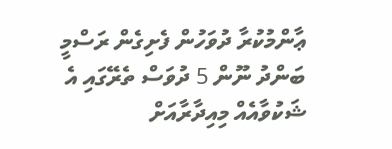ޢާންމުކުރާ ދުވަހުން ފެށިގެން ރަސްމީ ބަންދު ނޫން 5 ދުވަސް ތެރޭގައި އެ ޝަކުވާއެއް މިއިދާރާއަށް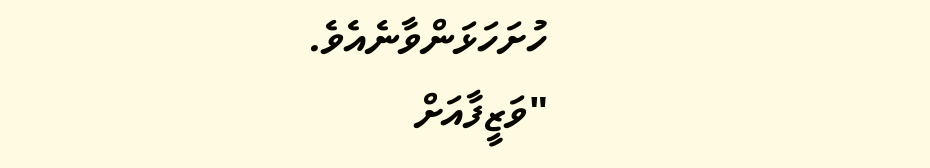ހުށަހަޅަންވާނެއެވެ.
"ވަޒީފާއަށް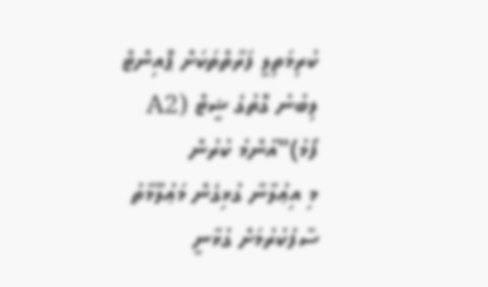ކުރިމަތިލީ ފަރާތްތަކަށް ޕޮއިންޓް ލިބުނު ގޮތުގެ ޝީޓް (A2 ފޯމު)"އާންމު ކުރުން
މި އިޢުލާނާ ގުޅިގެން މަޢުލޫމާތު ސާފުކުރުމަށް ގުޅާނީ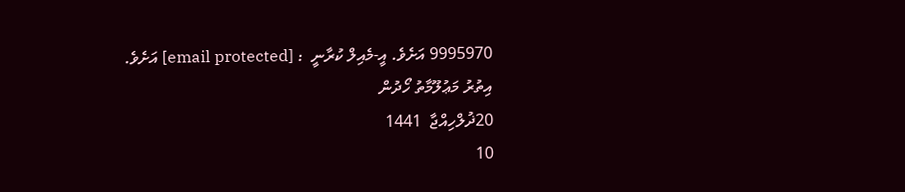9995970 އަށެވެ. އީ-މެއިލް ކުރާނީ  : [email protected] އަށެވެ.
އިތުރު މަޢުލޫމާތު ހޯދުން
20ޛުލްހިއްޖާ  1441
10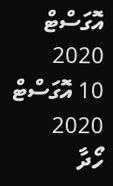އޮގަސްޓް 2020
10 އޮގަސްޓް 2020
ހޯދާ